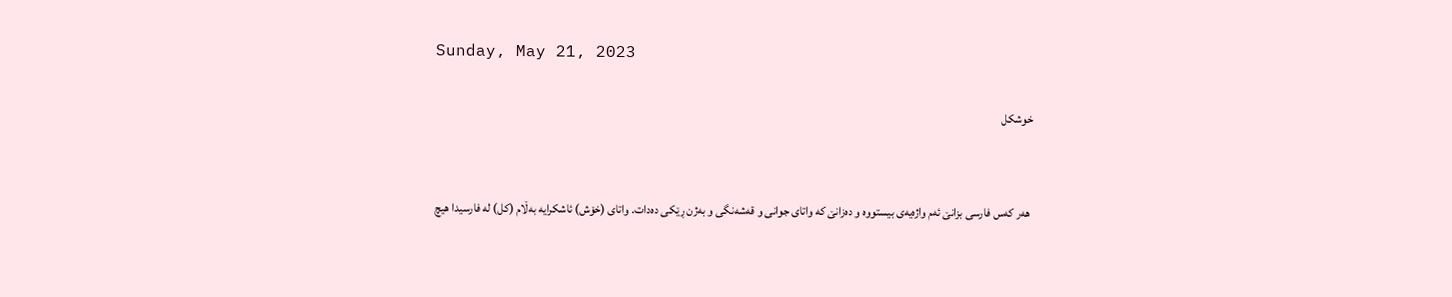Sunday, May 21, 2023

خوشکل


 هەر کەس فارسی بزانێ ئەم واژەیەی بیستووە و دەزانێ کە واتای جوانی و قەشەنگی و بەژن ڕێکی دەدات. واتای (خۆش) ئاشکرایە بەڵام (کل) لە فارسیدا هیچ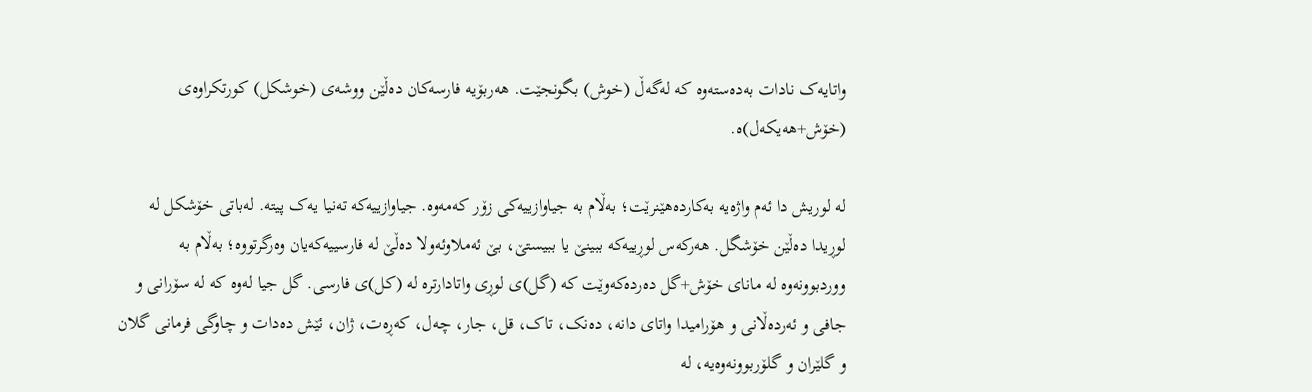واتایەک نادات بەدەستەوە کە لەگەڵ (خوش) بگونجێت. هەربۆیە فارسەکان دەڵێن ووشەی (خوشکل) کورتکراوەی (خۆش+هەیکەل)ە.

لە لوریش دا ئەم واژەیە بەکاردەهێنرێت؛ بەڵام بە جیاوازییەکی زۆر کەمەوە. جیاوازییەکە تەنیا یەک پیتە. لەباتی خۆشکل لە لوڕیدا دەڵێن خۆشگل. هەرکەس لوڕییەکە ببینێ یا ببیستێ، بێ ئەملاوئەولا دەڵێ لە فارسییەکەیان وەرگرتووە؛ بەڵام بە ووردبوونەوە لە مانای خۆش+گل دەردەکەوێت کە (گل)ی لوڕی واتادارترە لە (کل)ی فارسی. گل جیا لەوە کە لە سۆرانی و جافی و ئەردەڵانی و هۆرامیدا واتای دانە، دەنک، تاک، قل، جار، چەل، کەڕەت، ژان، ئێش دەدات و چاوگی فرمانی گلان و گلێران و گلۆربوونەوەیە، لە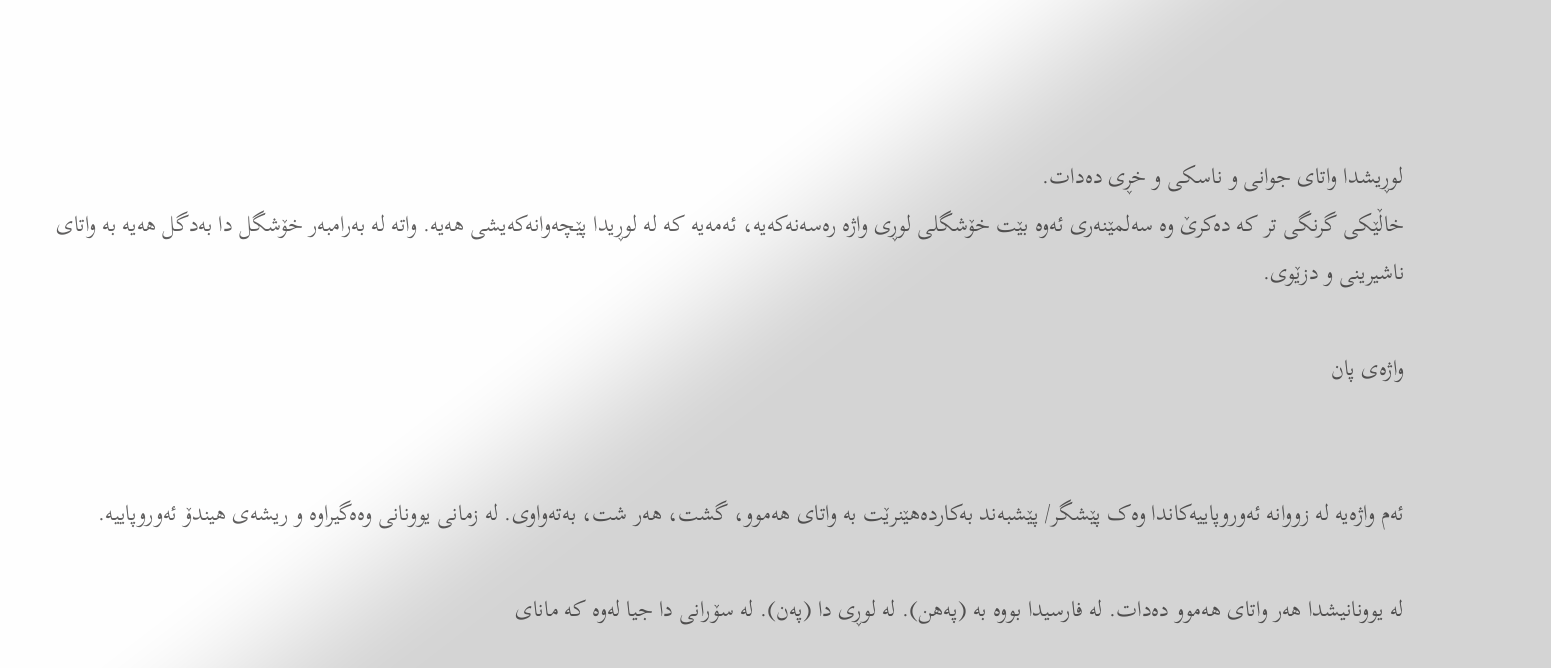لوڕیشدا واتای جوانی و ناسکی و خڕی دەدات.
خاڵێکی گرنگی تر کە دەکرێ وە سەلمێنەری ئەوە بێت خۆشگلی لوڕی واژە رەسەنەکەیە، ئەمەیە کە لە لوڕیدا پێچەوانەکەیشی هەیە. واتە لە بەرامبەر خۆشگل دا بەدگل هەیە بە واتای ناشیرینی و دزێوی.

واژەی پان


ئەم واژەیە لە زووانە ئەوروپاییەکاندا وەک پێشگر/ پێشبەند بەکاردەهێنرێت بە واتای هەموو، گشت، هەر شت، بەتەواوی. لە زمانی یوونانی وەەگیراوە و ریشەی هیندۆ ئەوروپاییە.

لە یوونانیشدا هەر واتای هەموو دەدات. لە فارسیدا بووە بە (پەهن). لە لوڕی دا (پەن). لە سۆرانی دا جیا لەوە کە مانای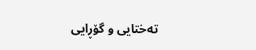تەختایی و گۆڕایی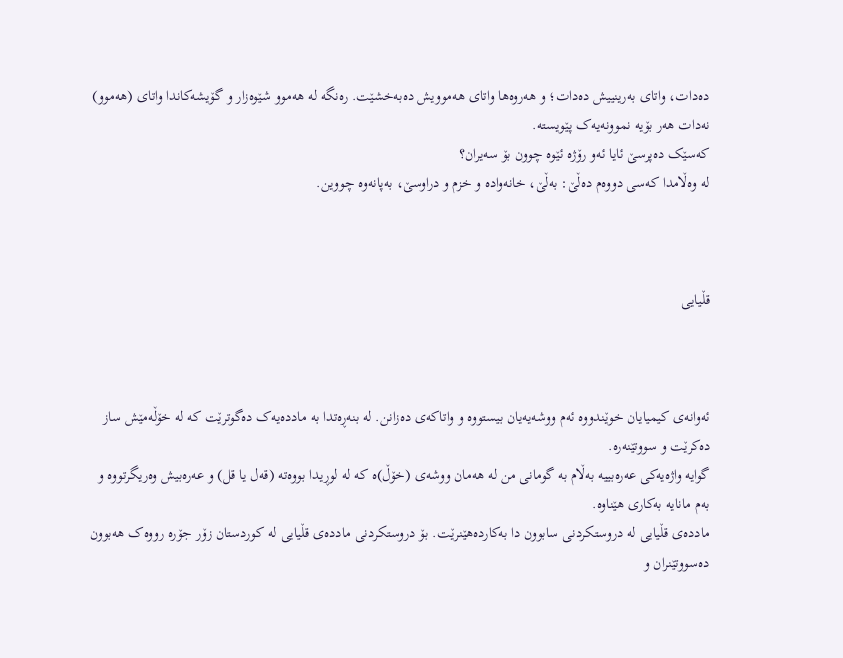دەدات، واتای بەرینییش دەدات؛ و هەروەها واتای هەموویش دەبەخشێت. رەنگە لە هەموو شێوەزار و گۆیشەکاندا واتای (هەموو) نەدات هەر بۆیە نموونەیەک پێویستە.
کەسێک دەپرسێ ئایا ئەو رۆژە ئێوە چوون بۆ سەیران؟
لە وەڵامدا کەسی دووەم دەڵێ: بەڵێ، خانەوادە و خزم و دراوسێ، بەپانەوە چووین.



قڵیایی



ئەوانەی کیمیایان خوێندووە ئەم ووشەیەیان بیستووە و واتاکەی دەزانن. لە بنەڕەتدا بە ماددەیەک دەگوترێت کە لە خۆڵەمێش ساز دەکرێت و سووتێنەرە.
گوایە واژەیەکی عەرەبییە بەڵام بە گومانی من لە هەمان ووشەی (خۆڵ)ە کە لە لوڕیدا بووەتە (قەل یا قل) و عەرەبیش وەریگرتووە و بەم مانایە بەکاری هێناوە.
ماددەی قڵیایی لە دروستکردنی سابوون دا بەکاردەهێنرێت. بۆ دروستکردنی ماددەی قڵیایی لە کوردستان زۆر جۆرە رووەک هەبوون دەسووتێنران و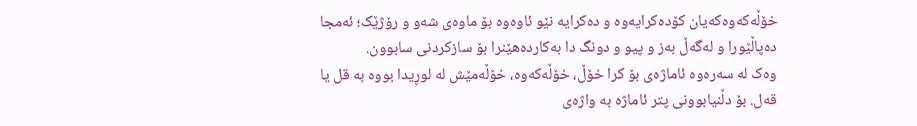خۆڵەکەوەکەیان کۆدەکرایەوە و دەکرایە نێو ئاوەوە بۆ ماوەی شەو و رۆژێک؛ ئەمجا دەپاڵێورا و لەگەڵ بەز و پیو و دونگ دا بەکاردەهێنرا بۆ سازکردنی سابوون.
وەک لە سەرەوە ئاماژەی بۆ کرا خۆڵ، خۆڵەکەوە، خۆڵەمێش لە لوڕیدا بووە بە قل یا قەل. بۆ دڵنیابوونی پتر ئاماژە بە واژەی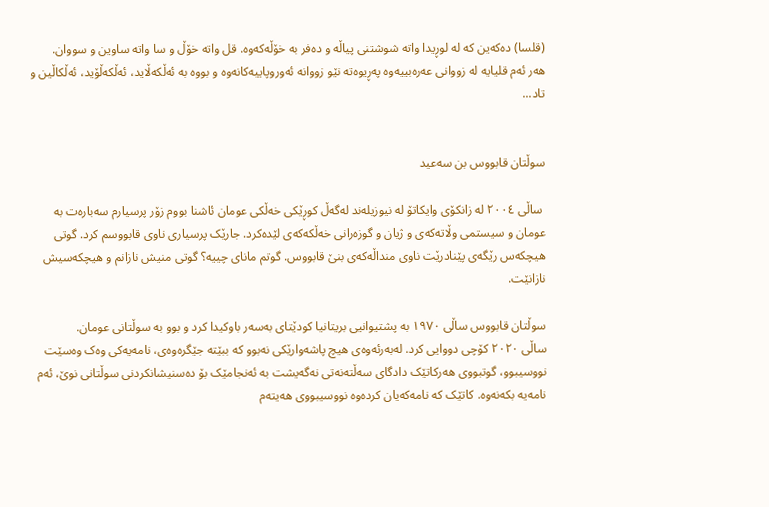(قلسا) دەکەین کە لە لوڕیدا واتە شوشتنی پیاڵە و دەفر بە خۆڵەکەوە. قل واتە خۆڵ و سا واتە ساوین و سووان.
هەر ئەم قلیایە لە زووانی عەرەبییەوە پەڕیوەتە نێو زووانە ئەوروپاییەکانەوە و بووە بە ئەڵکەڵاید، ئەڵکەڵۆید، ئەڵکاڵین و تاد...


سوڵتان قابووس بن سەعید

 ساڵی ٢٠٠٤ لە زانکۆی وایکاتۆ لە نیوزیلەند لەگەڵ کوڕێکی خەڵکی عومان ئاشنا بووم زۆر پرسیارم سەبارەت بە عومان و سیستمی وڵاتەکەی و ژیان و گوزەرانی خەڵکەکەی لێدەکرد. جارێک پرسیاری ناوی قابووسم کرد. گوتی هیچکەس رێگەی پێنادرێت ناوی منداڵەکەی بنێ قابووس. گوتم مانای چییە؟ گوتی منیش نازانم و هیچکەسیش نازانێت.

سوڵتان قابووس ساڵی ١٩٧٠ بە پشتیوانیی بریتانیا کودێتای بەسەر باوکیدا کرد و بوو بە سوڵتانی عومان.
ساڵی ٢٠٢٠ کۆچی دووایی کرد. لەبەرئەوەی هیچ پاشەوارێکی نەبوو کە ببێتە جێگرەوەی، نامەیەکی وەک وەسێت نووسیبوو، گوتبووی هەرکاتێک دادگای سەڵتەنەتی نەگەیشت بە ئەنجامێک بۆ دەسنیشانکردنی سوڵتانی نوێ، ئەم نامەیە بکەنەوە. کاتێک کە نامەکەیان کردەوە نووسیبووی هەیتەم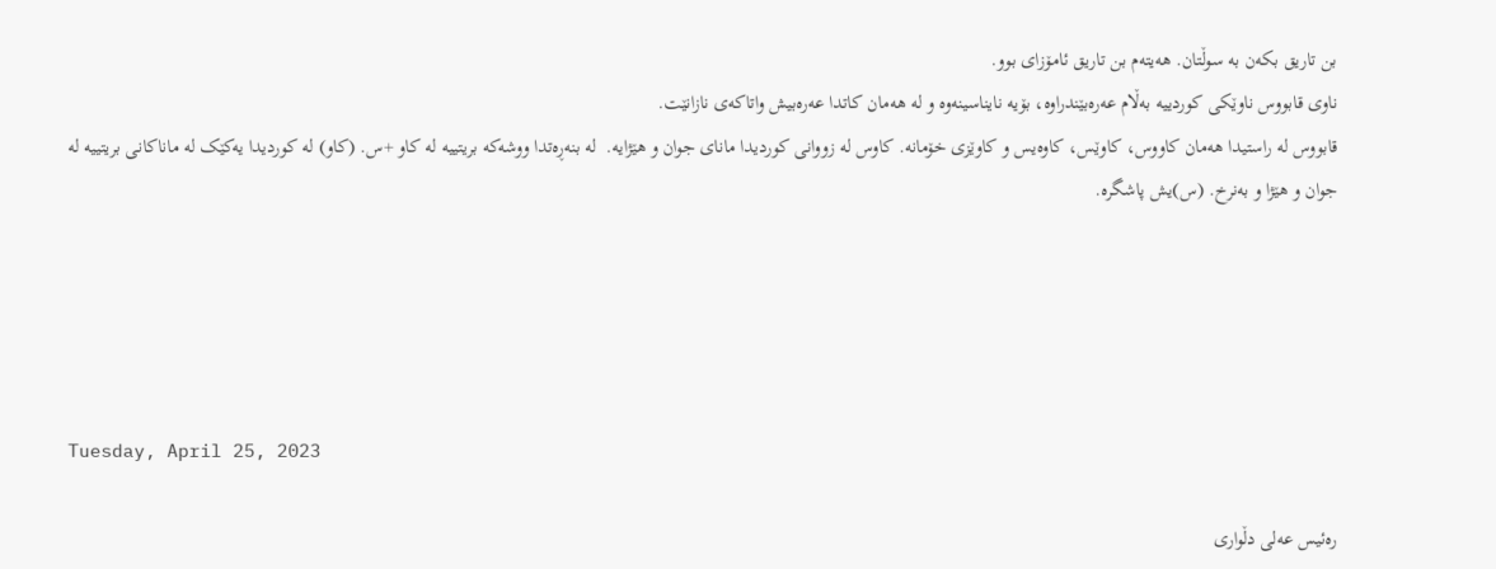بن تاریق بکەن بە سوڵتان. هەیتەم بن تاریق ئامۆزای بوو.
ناوی قابووس ناوێکی کوردییە بەڵام عەرەبێندراوە، بۆیە نایناسینەوە و لە هەمان کاتدا عەرەبیش واتاکەی نازانێت.
قابووس لە راستیدا هەمان کاووس، کاوێس، کاوەیس و کاوێزی خۆمانە. کاوس لە زووانی کوردیدا مانای جوان و هێژایە.  لە بنەڕەتدا ووشەکە بریتییە لە کاو +س. (کاو) لە کوردیدا یەکێک لە ماناکانی بریتییە لە جوان و هێژا و بەنرخ. (س)یش پاشگرە.





Tuesday, April 25, 2023

رەئیس عەلی دڵواری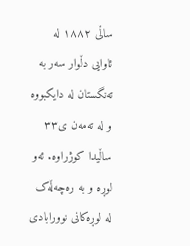ساڵی ١٨٨٢ لە ئاوایی دڵوار سەر بە تەنگستان لە دایکبووە و لە تەمەن ی٣٣ ساڵیدا کوژراوە. ئەو لوڕە و بە رەچەڵەک لە لوڕەکانی نوورابادی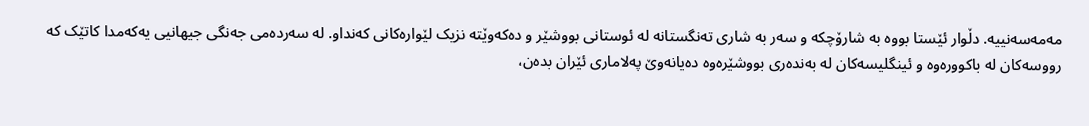مەمەسەنییە. دڵوار ئێستا بووە بە شارۆچکە و سەر بە شاری تەنگستانە لە ئوستانی بووشێر و دەکەوێتە نزیک لێوارەکانی کەنداو. لە سەردەمی جەنگی جیهانیی یەکەمدا کاتێک کە رووسەکان لە باکوورەوە و ئینگلیسەکان لە بەندەری بووشێرەوە دەیانەوێ پەلاماری ئێران بدەن،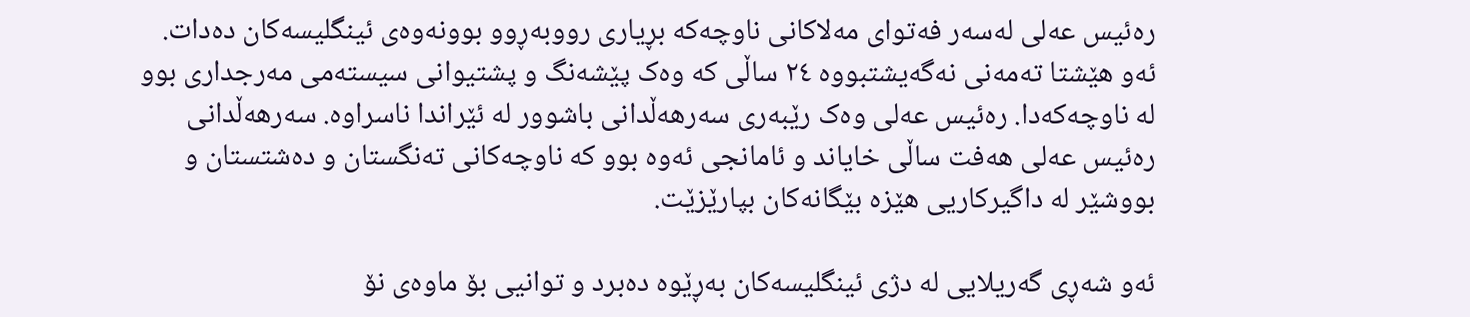رەئیس عەلی لەسەر فەتوای مەلاکانی ناوچەکە بڕیاری رووبەڕوو بوونەوەی ئینگلیسەکان دەدات. ئەو هێشتا تەمەنی نەگەیشتبووە ٢٤ ساڵی کە وەک پێشەنگ و پشتیوانی سیستەمی مەرجداری بوو لە ناوچەکەدا. رەئیس عەلی وەک رێبەری سەرهەڵدانی باشوور لە ئێراندا ناسراوە. سەرهەڵدانی رەئیس عەلی هەفت ساڵی خایاند و ئامانجی ئەوە بوو کە ناوچەکانی تەنگستان و دەشتستان و بووشێر لە داگیرکاریی هێزە بێگانەکان بپارێزێت.

ئەو شەڕی گەریلایی لە دژی ئینگلیسەکان بەڕێوە دەبرد و توانیی بۆ ماوەی نۆ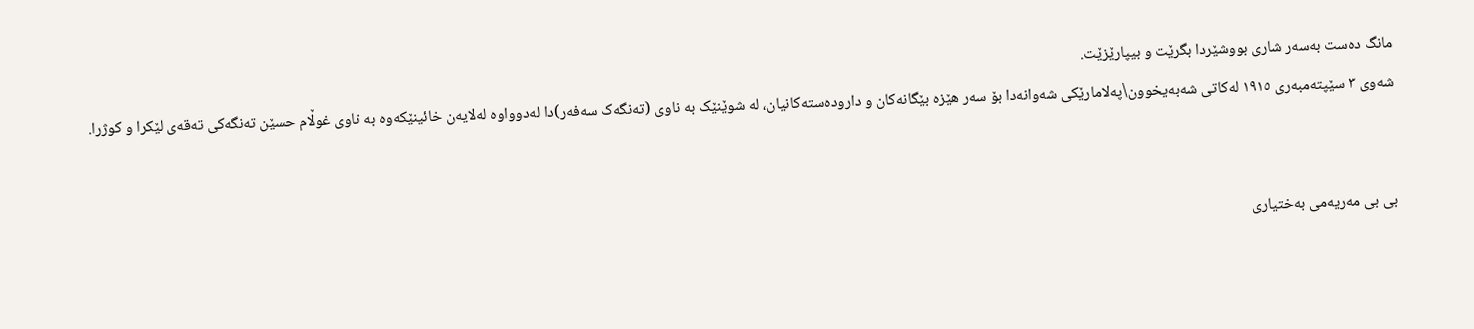مانگ دەست بەسەر شاری بووشێردا بگرێت و بیپارێزێت.
شەوی ٣ سێپتەمبەری ١٩١٥ لەکاتی شەبەیخوون\پەلامارێکی شەوانەدا بۆ سەر هێزە بێگانەکان و دارودەستەکانیان، لە شوێنێک بە ناوی (تەنگەک سەفەر)دا لەدوواوە لەلایەن خائینێکەوە بە ناوی غوڵام حسێن تەنگەکی تەقەی لێکرا و کوژرا.


بی بی مەریەمی بەختیاری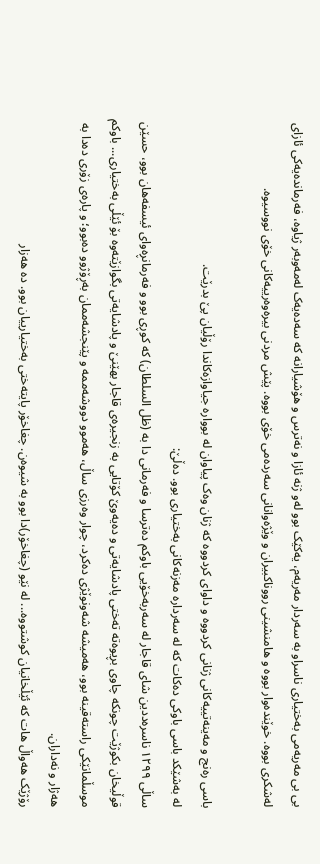بی بی مەریەمی بەختیاری ناسراو بە سەردار مەریەم، یەکێک بوو لەو ژنە ئازا و نەترس و هۆشیارانە کە سەدەیەک لەمەوبەر ژیاوە، فەرماندەیەکی ئازای لەشکری بووە. خوێندەوار بووە و هامنشینی رووناکبیران و وێژەوانانی سەردەمی خۆی بووە. پێش مردنی بیرەوەرییەکانی خۆی نووسیوە.

باسی رەنج و مەینەتییەکانی ژنانی کردووە و داوای کردووە کە ژنان وەک پیاوان لە بووارە جیاوازەکاندا رۆڵیان پێ بدرێت.
لە بەشێکد باسی باوکی دەکات کە لە سەردارە مەزنەکانی بەختیاری بوو. دەڵێ:
ساڵی ١٢٩٩ ناسرەددین شای قاجار لە سەربەخۆیی باوکم دەترسا و فەرمانی دا بە (ظل السلطان) کە کوڕی بوو و فەرمانڕەوای ئیسفەهان بوو، حسێن قوڵیخان بکوژێت چونکە چاوی بڕیوەتە تەختی پادشایەتی و دەیەوێ کۆتایی بە زنجیرەی قاجار بهێنێ و پادشایەتی بگوازێتەوە بۆ ئێڵی بەختیاری... باوکم موسڵمانێکی راستەقینە بوو، هەمیشە شەونوێژی دەکرد، چوار وەرزی ساڵ، هەموو دووشەممە و پێنجشەممان بەڕۆژوو دەبوو؛ و پارەی زۆری دەدا بە هەژار و نەداران.
رۆژێک هەواڵ هات کە ئێڵخانیان کوشتووە... لە نێو (چغاخۆر)دا بوو بە شیوەن. چغاخۆر پایتەختی بەختیارییان بوو. دە هەزار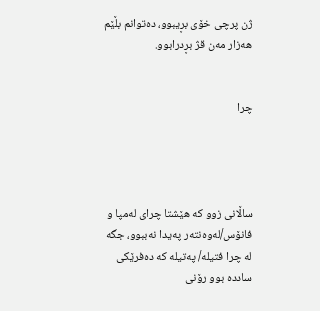ژن پرچی خۆی بڕیبوو، دەتوانم بڵێم هەزار مەن قژ بڕدرابوو.


چرا




ساڵانی زوو کە هێشتا چرای لەمپا و فانۆس/لەوەنتەر پەیدا نەببوو، جگە لە چرا فتیلە/ پەتیلە کە دەفرێکی ساددە بوو رۆنی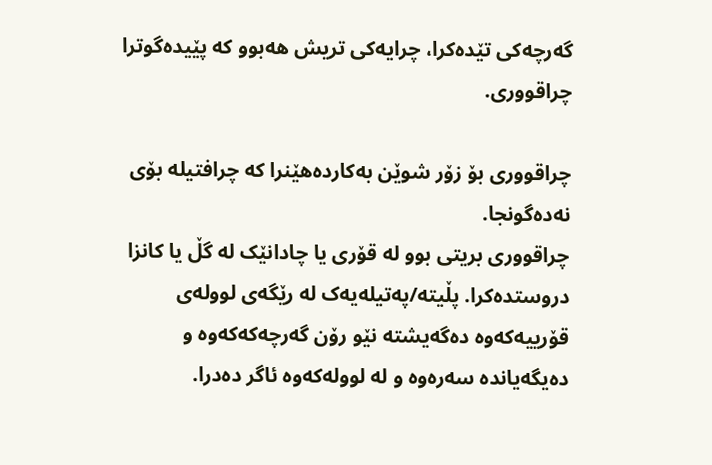گەرچەکی تێدەکرا، چرایەکی تریش هەبوو کە پێیدەگوترا چراقووری.

چراقووری بۆ زۆر شوێن بەکاردەهێنرا کە چرافتیلە بۆی نەدەگونجا.
چراقووری بریتی بوو لە قۆری یا چادانێک لە گڵ یا کانزا دروستدەکرا. پڵیتە/پەتیلەیەک لە رێگەی لوولەی قۆرییەکەوە دەگەیشتە نێو رۆن گەرچەکەکەوە و دەیگەیاندە سەرەوە و لە لوولەکەوە ئاگر دەدرا.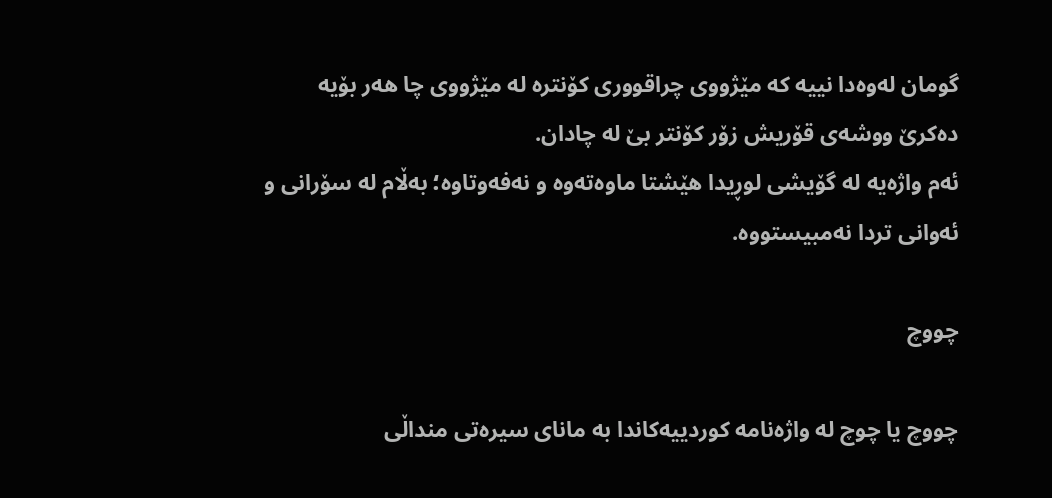گومان لەوەدا نییە کە مێژووی چراقووری کۆنترە لە مێژووی چا هەر بۆیە دەکرێ ووشەی قۆریش زۆر کۆنتر بێ لە چادان.
ئەم واژەیە لە گۆیشی لوڕیدا هێشتا ماوەتەوە و نەفەوتاوە؛ بەڵام لە سۆرانی و ئەوانی تردا نەمبیستووە.

چووچ

چووچ یا چوچ لە واژەنامە کوردییەکاندا بە مانای سیرەتی منداڵی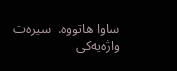ساوا هاتووە.  سیرەت واژەیەکی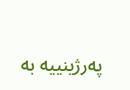پەرژینییە بە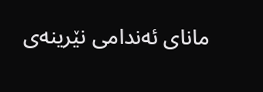مانای ئەندامی نێرینەی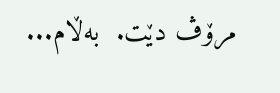مرۆڤ دێت.  بەڵام...